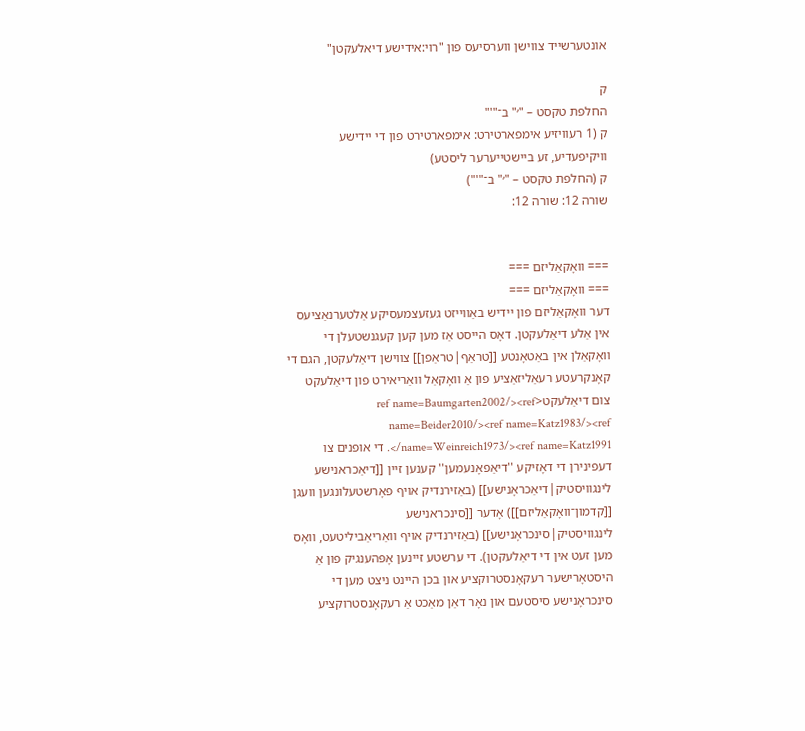אונטערשייד צווישן ווערסיעס פון "רוי:אידישע דיאלעקטן"

ק
החלפת טקסט – "׳" ב־"'"
ק (1 רעוויזיע אימפארטירט: אימפארטירט פון די יידישע וויקיפעדיע, זע ביישטייערער ליסטע)
ק (החלפת טקסט – "׳" ב־"'")
שורה 12: שורה 12:


=== וואָקאַליזם ===
=== וואָקאַליזם ===
דער וואָקאַליזם פון יידיש באַווייזט געזעצמעסיקע אַלטערנאַציעס אין אַלע דיאַלעקטן. דאָס הייסט אַז מען קען קעגנשטעלן די וואָקאַלן אין באַטאָנטע [[טראַף|טראַפן]] צווישן דיאַלעקטן, הגם די קאָנקרעטע רעאַליזאַציע פון אַ וואָקאַל וואַריאירט פון דיאַלעקט צום דיאַלעקט<ref name=Baumgarten2002/><ref name=Beider2010/><ref name=Katz1983/><ref name=Weinreich1973/><ref name=Katz1991/>. די אופנים צו דעפינירן די דאָזיקע ''דיאַפאָנעמען'' קענען זיין [[דיאַכראנישע לינגוויסטיק|דיאַכראָנישע]] (באַזירנדיק אויף פאָרשטעלונגען וועגן [[קדמון־וואָקאַליזם]]) אָדער [[סינכראנישע לינגוויסטיק|סינכראָנישע]] (באַזירנדיק אויף וואַריאַביליטעט, וואָס מען זעט אין די דיאַלעקטן). די ערשטע זיינען אָפּהענגיק פון אַ היסטאָרישער רעקאָנסטרוקציע און בכן היינט ניצט מען די סינכראָנישע סיסטעם און נאָר דאַן מאַכט אַ רעקאָנסטרוקציע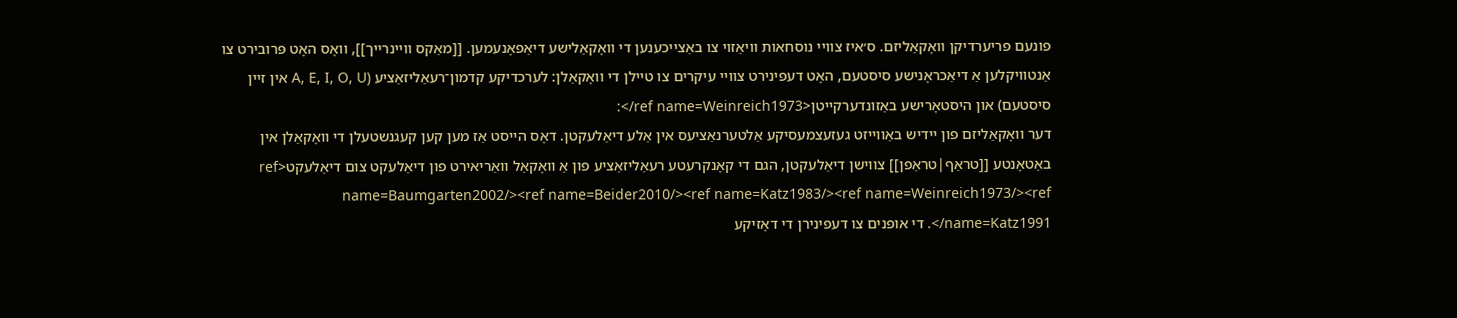פונעם פריערדיקן וואָקאַליזם. ס׳איז צוויי נוסחאות וויאַזוי צו באַצייכענען די וואָקאַלישע דיאַפאָנעמען. [[מאַקס וויינרייך]], וואָס האָט פּרובירט צו אַנטוויקלען אַ דיאַכראָנישע סיסטעם, האָט דעפינירט צוויי עיקרים צו טיילן די וואָקאַלן: לערכדיקע קדמון־רעאַליזאַציע (A, E, I, O, U אין זיין סיסטעם) און היסטאָרישע באַזונדערקייטן<ref name=Weinreich1973/>:
דער וואָקאַליזם פון יידיש באַווייזט געזעצמעסיקע אַלטערנאַציעס אין אַלע דיאַלעקטן. דאָס הייסט אַז מען קען קעגנשטעלן די וואָקאַלן אין באַטאָנטע [[טראַף|טראַפן]] צווישן דיאַלעקטן, הגם די קאָנקרעטע רעאַליזאַציע פון אַ וואָקאַל וואַריאירט פון דיאַלעקט צום דיאַלעקט<ref name=Baumgarten2002/><ref name=Beider2010/><ref name=Katz1983/><ref name=Weinreich1973/><ref name=Katz1991/>. די אופנים צו דעפינירן די דאָזיקע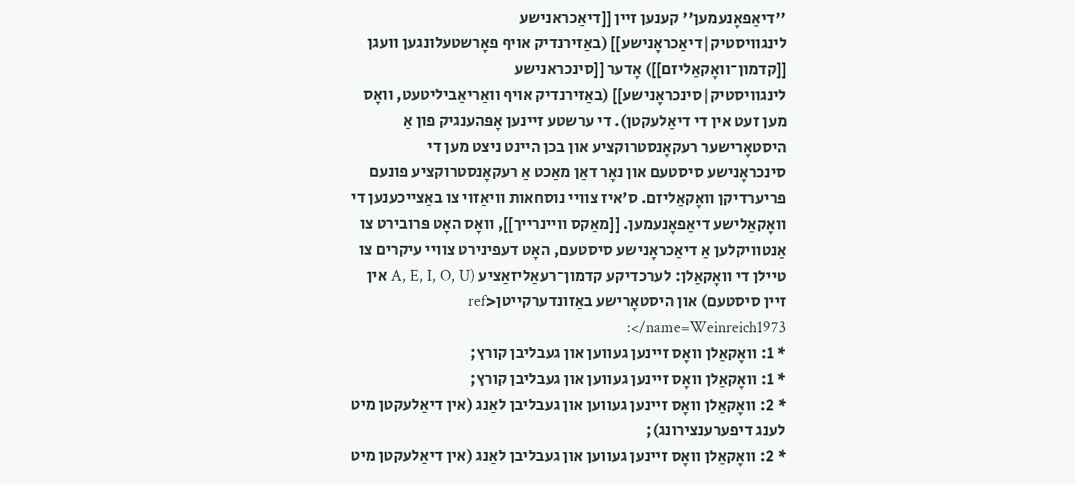''דיאַפאָנעמען'' קענען זיין [[דיאַכראנישע לינגוויסטיק|דיאַכראָנישע]] (באַזירנדיק אויף פאָרשטעלונגען וועגן [[קדמון־וואָקאַליזם]]) אָדער [[סינכראנישע לינגוויסטיק|סינכראָנישע]] (באַזירנדיק אויף וואַריאַביליטעט, וואָס מען זעט אין די דיאַלעקטן). די ערשטע זיינען אָפּהענגיק פון אַ היסטאָרישער רעקאָנסטרוקציע און בכן היינט ניצט מען די סינכראָנישע סיסטעם און נאָר דאַן מאַכט אַ רעקאָנסטרוקציע פונעם פריערדיקן וואָקאַליזם. ס'איז צוויי נוסחאות וויאַזוי צו באַצייכענען די וואָקאַלישע דיאַפאָנעמען. [[מאַקס וויינרייך]], וואָס האָט פּרובירט צו אַנטוויקלען אַ דיאַכראָנישע סיסטעם, האָט דעפינירט צוויי עיקרים צו טיילן די וואָקאַלן: לערכדיקע קדמון־רעאַליזאַציע (A, E, I, O, U אין זיין סיסטעם) און היסטאָרישע באַזונדערקייטן<ref name=Weinreich1973/>:
* 1: וואָקאַלן וואָס זיינען געווען און געבליבן קורץ;
* 1: וואָקאַלן וואָס זיינען געווען און געבליבן קורץ;
* 2: וואָקאַלן וואָס זיינען געווען און געבליבן לאַנג (אין דיאַלעקטן מיט לענג דיפערענצירונג);
* 2: וואָקאַלן וואָס זיינען געווען און געבליבן לאַנג (אין דיאַלעקטן מיט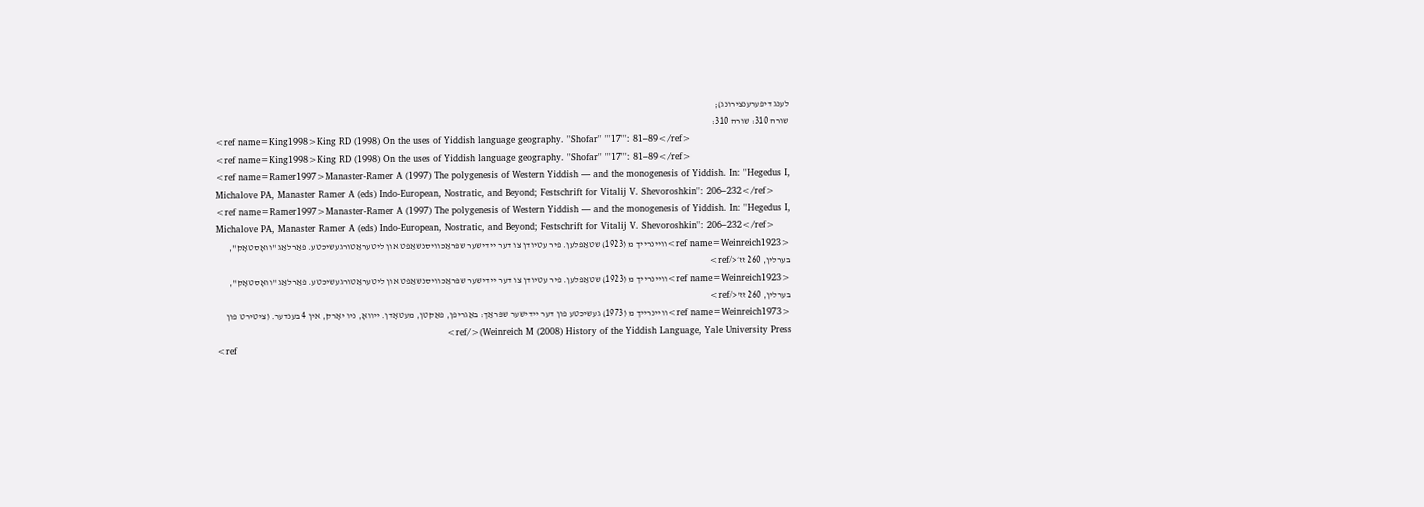לענג דיפערענצירונג);
שורה 310: שורה 310:
<ref name=King1998>King RD (1998) On the uses of Yiddish language geography. ''Shofar'' '''17''': 81–89</ref>
<ref name=King1998>King RD (1998) On the uses of Yiddish language geography. ''Shofar'' '''17''': 81–89</ref>
<ref name=Ramer1997>Manaster-Ramer A (1997) The polygenesis of Western Yiddish — and the monogenesis of Yiddish. In: ''Hegedus I, Michalove PA, Manaster Ramer A (eds) Indo-European, Nostratic, and Beyond; Festschrift for Vitalij V. Shevoroshkin'': 206–232</ref>
<ref name=Ramer1997>Manaster-Ramer A (1997) The polygenesis of Western Yiddish — and the monogenesis of Yiddish. In: ''Hegedus I, Michalove PA, Manaster Ramer A (eds) Indo-European, Nostratic, and Beyond; Festschrift for Vitalij V. Shevoroshkin'': 206–232</ref>
<ref name=Weinreich1923>וויינרייך מ (1923) שטאַפּלען. פיר עטיודן צו דער יידישער שפּראַכוויסנשאַפט און ליטעראַטורגעשיכטע. פאַרלאַג "וואָסטאָק", בערלין, 260 זז׳</ref>
<ref name=Weinreich1923>וויינרייך מ (1923) שטאַפּלען. פיר עטיודן צו דער יידישער שפּראַכוויסנשאַפט און ליטעראַטורגעשיכטע. פאַרלאַג "וואָסטאָק", בערלין, 260 זז'</ref>
<ref name=Weinreich1973>וויינרייך מ (1973) געשיכטע פון דער יידישער שפּראַך: באַגריפן, פאַקטן, מעטאָדן. ייוואָ, ניו יאָרק, אין 4 בענדער. (ציטירט פון Weinreich M (2008) History of the Yiddish Language, Yale University Press)</ref>
<ref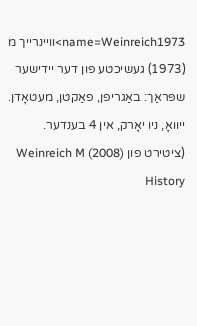name=Weinreich1973>וויינרייך מ (1973) געשיכטע פון דער יידישער שפּראַך: באַגריפן, פאַקטן, מעטאָדן. ייוואָ, ניו יאָרק, אין 4 בענדער. (ציטירט פון Weinreich M (2008) History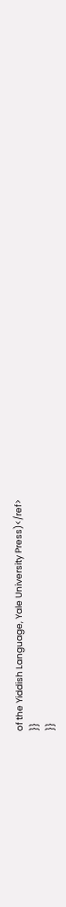of the Yiddish Language, Yale University Press)</ref>
}}
}}